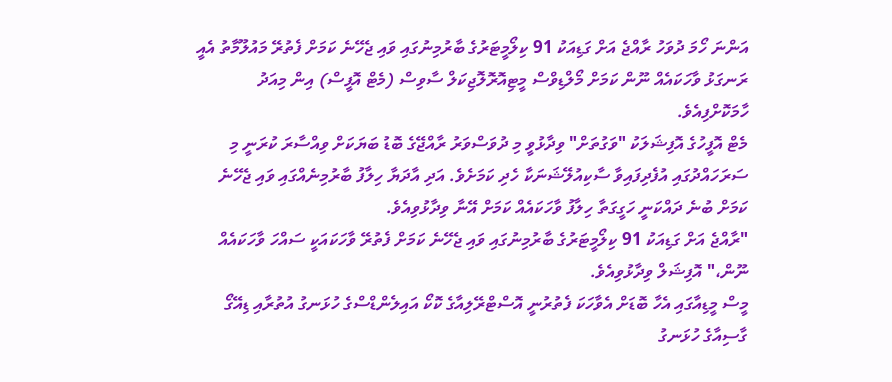އަންނަ ހޯމަ ދުވަހު ރާއްޖެ އަށް ގަޑިއަކު 91 ކިލޯމީޓަރުގެ ބާރުމިނުގައި ވައި ޖެހޭނެ ކަމަށް ފެތުރޭ މައުލޫމާތު އެއީ ރަނގަޅު ވާހަކައެއް ނޫން ކަމަށް މޯލްޑިވްސް މީޓިއޮރޮލޮޖިކަލް ސާވިސް (މެޓް އޮފީސް) އިން މިއަދު ހާމަކޮށްފިއެވެ.
މެޓް އޮފީހުގެ އޮފިޝަލަކު "ވަގުތަށް" ވިދާޅުވީ މި ދުވަސްވަރު ރާއްޖޭގެ ބޮޑު ބަޔަކަށް ވިއްސާރަ ކުރަނީ މި ސަރަހައްދުގައި އުފެދިފައިވާ ސާކިއުލޭޝަނަކާ ހެދި ކަމަށެވެ. އަދި އާދަޔާ ހިލާފު ބާރުމިނެއްގައި ވައި ޖެހޭނެ ކަމަށް ބުނެ ދައްކަނީ ހަގީގަތާ ހިލާފު ވާހަކައެއް ކަމަށް އޭނާ ވިދާޅުވިއެވެ.
"ރާއްޖެ އަށް ގަޑިއަކު 91 ކިލޯމީޓަރުގެ ބާރުމިނުގައި ވައި ޖެހޭނެ ކަމަށް ފެތުރޭ ވާހަކައަކީ ސައްހަ ވާހަކައެއް ނޫން،" އޮފިޝަލް ވިދާޅުވިއެވެ.
މީސް މީޑިއާގައި އެހާ ބޮޑަށް އެވާހަކަ ފެތުރުނީ އޮސްޓްރޭލިއާގެ ކޮކޯ އައިލެންޑްސްގެ ހުޅަނގު އުތުރާއި ޑިއޭގޯ ގާސިއާގެ ހުޅަނގު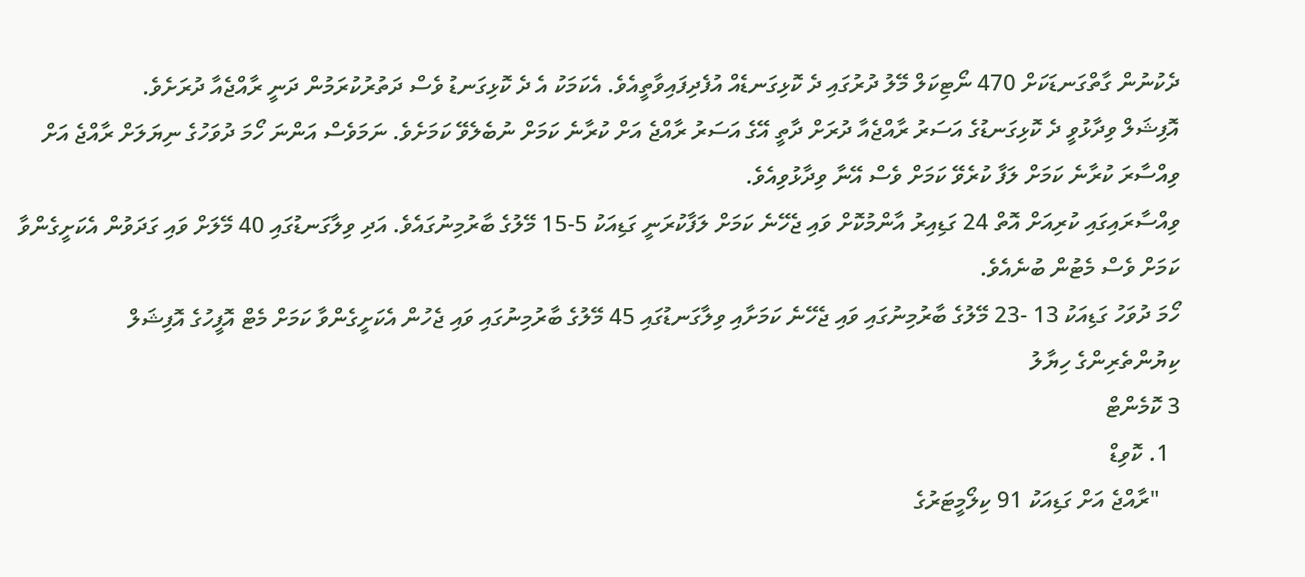ދެކުނުން ގާތްގަނޑަކަށް 470 ނޯޓިކަލް މޭލު ދުރުގައި ދެ ކޮޅިގަނޑެއް އުފެދިފައިވާތީއެވެ. އެކަމަކު އެ ދެ ކޮޅިގަނޑު ވެސް ދަތުރުކުރަމުން ދަނީ ރާއްޖެއާ ދުރަށެވެ.
އޮފިޝަލް ވިދާޅުވީ ދެ ކޮޅިގަނޑުގެ އަސަރު ރާއްޖެއާ ދުރަށް ދާތީ އޭގެ އަސަރު ރާއްޖެ އަށް ކުރާނެ ކަމަށް ނުބެލެވޭ ކަމަށެވެ. ނަމަވެސް އަންނަ ހޯމަ ދުވަހުގެ ނިޔަލަށް ރާއްޖެ އަށް ވިއްސާރަ ކުރާނެ ކަމަށް ލަފާ ކުރެވޭ ކަމަށް ވެސް އޭނާ ވިދާޅުވިއެވެ.
ވިއްސާރައިގައި ކުރިއަށް އޮތް 24 ގަޑިއިރު އާންމުކޮށް ވައި ޖެހޭނެ ކަމަށް ލަފާކުރަނީ ގަޑިއަކު 5-15 މޭލުގެ ބާރުމިނުގައެވެ. އަދި ވިލާގަނޑުގައި 40 މޭލަށް ވައި ގަދަވުން އެކަށީގެންވާ ކަމަށް ވެސް މެޓުން ބުނެއެވެ.
ހޯމަ ދުވަހު ގަޑިއަކު 13 -23 މޭލުގެ ބާރުމިނުގައި ވައި ޖެހޭނެ ކަމަށާއި ވިލާގަނޑުގައި 45 މޭލުގެ ބާރުމިނުގައި ވައި ޖެހުން އެކަށީގެންވާ ކަމަށް މެޓް އޮފީހުގެ އޮފިޝަލް
ކިޔުންތެރިންގެ ހިޔާލު
3 ކޮމެންޓް
  1. ކޮވިޑް
    "ރާއްޖެ އަށް ގަޑިއަކު 91 ކިލޯމީޓަރުގެ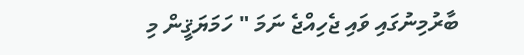ބާރުމިނުގައި ވައި ޖެހިއްޖެ ނަމަ " ހަމަޔަޤީން މި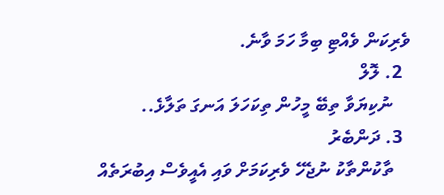ވެރިކަން ވެއްޓި ބިމާ ހަމަ ވާނެ.
  2. ލޮލް
    ނުކިޔަވާ ތިބޭ މީހުން ތިކަހަލަ އަނގަ ތަލާޅެ..
  3. ދަންބެރު
    ތާކުންތާކު ނުޖެހޭ ވެރިކަމަށް ވައި އެއީވެސް އިބުރަތެއް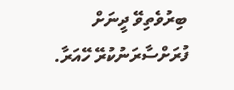ބިރުވެތިވޭ ދީނަށް ފުރަށްސާރަނުކުރޭ ހޭއަރާ.